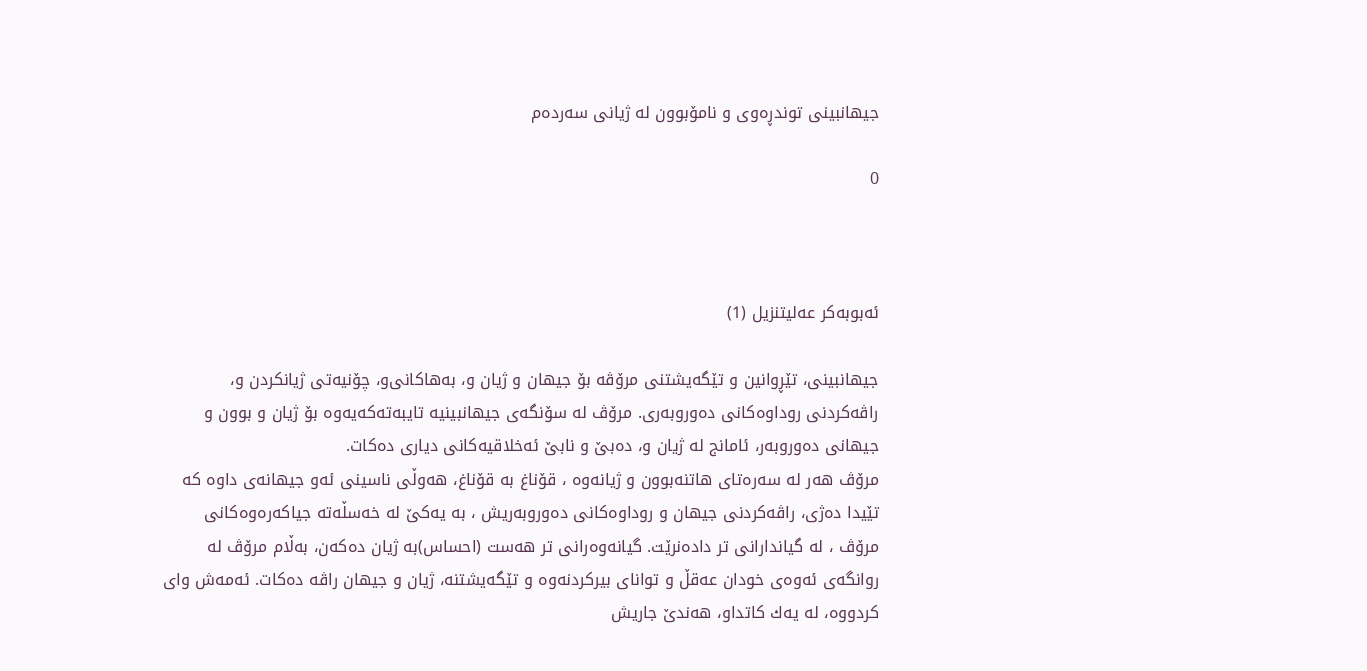جیهانبینی‌ توندڕه‌وی‌ ‌و نامۆبوون له‌ ژیانی‌ سه‌رده‌م

0



ئه‌بوبه‌كر عه‌لیتنزيل (1)

جیهانبینی‌، تێڕوانین ‌و تێگه‌یشتنی‌ مرۆڤه‌ بۆ جیهان ‌و ژیان ‌و، به‌هاكانی‌‌و، چۆنیه‌تی‌ ژیانكردن ‌و، راڤه‌كردنی‌ روداوه‌كانی‌ ده‌وروبه‌ری‌. مرۆڤ له‌ سۆنگه‌ی‌ جیهانبینیه‌ تایبه‌ته‌كه‌یه‌وه‌ بۆ ژیان و بوون ‌و جیهانی‌ ده‌وروبه‌ر، ئامانج له‌ ژیان ‌و، ده‌بێ‌ ‌و نابێ‌ ئه‌خلاقیه‌كانی‌ دیاری‌ ده‌كات.
مرۆڤ هه‌ر له‌ سه‌ره‌تای‌ هاتنه‌بوون ‌و ژیانه‌وه‌ ، قۆناغ به‌ قۆناغ، هه‌وڵی‌ ناسینی‌ ئه‌و جیهانه‌ی‌ داوه‌ كه‌ تێیدا ده‌ژی‌، راڤه‌كردنی‌ جیهان ‌و روداوه‌كانی‌ ده‌وروبه‌ریش ، به‌ یه‌كێ‌ له‌ خه‌سڵه‌ته‌ جیاكه‌ره‌وه‌كانی‌ مرۆڤ ، له‌ گیاندارانی‌ تر داده‌نرێت. گیانه‌وه‌رانی‌ تر هه‌ست (احساس)به‌ ژیان ده‌كه‌ن، به‌ڵام مرۆڤ له‌ روانگه‌ی‌ ئه‌وه‌ی‌ خودان عه‌قڵ‌ ‌و توانای‌ بیركردنه‌وه‌ و تێگه‌یشتنه‌، ژیان ‌و جیهان راڤه‌ ده‌كات. ئه‌مه‌ش وای‌ كردووه‌، له‌ یه‌ك كاتدا‌و، هه‌ندێ‌ جاریش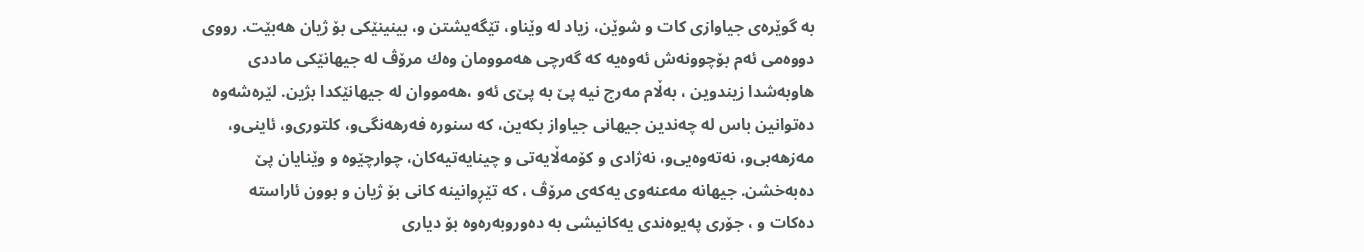به‌ گوێره‌ی‌ جیاوازی‌ كات ‌و شوێن، زیاد له‌ وێنا‌و، تێگه‌یشتن ‌و، بینینێكی‌ بۆ ژیان هه‌بێت. رووی‌ دووه‌می‌ ئه‌م بۆچوونه‌ش ئه‌وه‌یه‌ كه‌ گه‌رچی‌ هه‌موومان وه‌ك مرۆڤ له‌ جیهانێكی‌ ماددی‌ هاوبه‌شدا زیندوین ، به‌ڵام مه‌رج نیه‌ پێ‌ به‌ پێ‌ی‌ ئه‌و ،هه‌مووان له‌ جیهانێكدا بژین. لێره‌شه‌وه‌ ده‌توانین باس له‌ چه‌ندین جیهانی‌ جیاواز بكه‌ین، كه‌ سنوره‌ فه‌رهه‌نگی‌‌و، كلتوری‌‌و، ئاینی‌‌و، مه‌زهه‌بی‌و، نه‌ته‌وه‌یی‌و، نه‌ژادی‌ و كۆمه‌ڵایه‌تی‌ ‌و چینایه‌تیه‌كان، چوارچێوه‌ ‌و وێنایان پێ‌ ده‌به‌خشن. جیهانه‌ مه‌عنه‌وی‌ یه‌كه‌ی‌ مرۆڤ ، كه‌ تێڕوانینه‌ كانی‌ بۆ ژیان ‌و بوون ئاراسته‌ ده‌كات ‌و ، جۆری‌ په‌یوه‌ندی‌ یه‌كانیشی به‌ ده‌وروبه‌ره‌وه‌ بۆ دیاری‌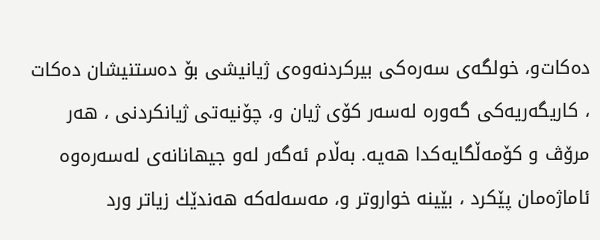ده‌كات‌و، خولگه‌ی‌ سه‌ره‌كی‌ بیركردنه‌وه‌ی‌ ژیانیشی بۆ ده‌ستنیشان ده‌كات ، كاریگه‌ریه‌كی‌ گه‌وره‌ له‌سه‌ر كۆی‌ ژیان ‌و، چۆنیه‌تی‌ ژیانكردنی‌ ، هه‌ر مرۆڤ ‌و كۆمه‌ڵگایه‌كدا هه‌یه‌. به‌ڵام ئه‌گه‌ر له‌و جیهانانه‌ی‌ له‌سه‌ره‌وه‌ ئاماژه‌مان پێكرد ، بێینه‌ خواروتر ‌و، مه‌سه‌له‌كه‌ هه‌ندێك زیاتر ورد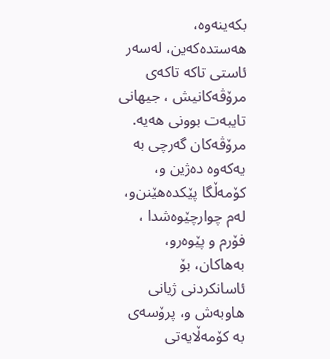بكه‌ینه‌وه‌، هه‌ستده‌كه‌ین، له‌سه‌ر ئاستی‌ تاكه‌ تاكه‌ی‌ مرۆڤه‌كانیش ، جیهانی‌ تایبه‌ت بوونی‌ هه‌یه‌. مرۆڤه‌كان گه‌رچی‌ به‌ یه‌كه‌وه‌ ده‌ژین ‌و، كۆمه‌ڵگا پێكده‌هێنن‌و، له‌م چوارچێوه‌شدا ، فۆرم ‌و پێوه‌ر‌و، به‌هاكان، بۆ ئاسانكردنی‌ ژیانی‌ هاوبه‌ش ‌و، پرۆسه‌ی‌ به‌ كۆمه‌ڵایه‌تی‌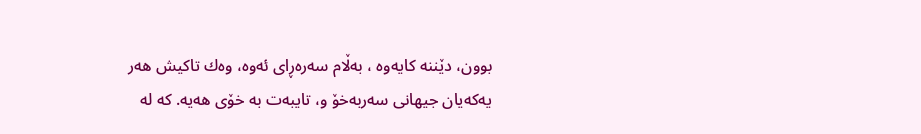بوون، دێننه‌ كایه‌وه‌ ، به‌ڵام سه‌ره‌ڕای‌ ئه‌وه‌، وه‌ك تاكیش هه‌ر یه‌كه‌یان جیهانی‌ سه‌ربه‌خۆ ‌و، تایبه‌ت به‌ خۆی‌ هه‌یه‌. كه‌ له‌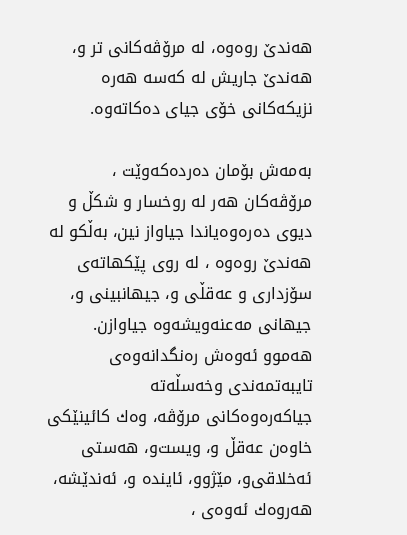هه‌ندێ‌ روه‌وه‌، له‌ مرۆڤه‌كانی‌ تر ‌و، هه‌ندێ‌ جاریش له‌ كه‌سه‌ هه‌ره‌ نزیكه‌كانی‌ خۆی‌ جیای‌ ده‌كاته‌وه‌.

به‌مه‌ش بۆمان ده‌رده‌كه‌وێت ، مرۆڤه‌كان هه‌ر له‌ روخسار ‌و شكڵ‌ ‌و دیوی‌ ده‌ره‌وه‌یاندا جیاواز نین، به‌ڵكو له‌ هه‌ندێ‌ روه‌وه‌ ، له‌ روی‌ پێكهاته‌ی‌ سۆزداری‌ و عه‌قڵی‌ ‌و، جیهانبینی‌ ‌و، جیهانی‌ مه‌عنه‌ویشه‌وه‌ جیاوازن. هه‌موو ئه‌وه‌ش ره‌نگدانه‌وه‌ی‌ تایبه‌تمه‌ندی‌ ‌وخه‌سڵه‌ته‌ جیاكه‌ره‌وه‌كانی‌ مرۆڤه‌، وه‌ك كائینێكی‌ خاوه‌ن عه‌قڵ‌ ‌و، ویست‌و، هه‌ستی‌ ئه‌خلاقی‌‌و، مێژوو، ئاینده‌ ‌و، ئه‌ندێشه‌، هه‌روه‌ك ئه‌وه‌ی‌ ،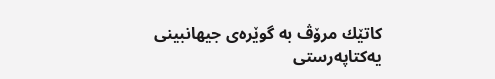كاتێك مرۆڤ به‌ گوێره‌ی‌ جیهانبینی‌ یه‌كتاپه‌رستی‌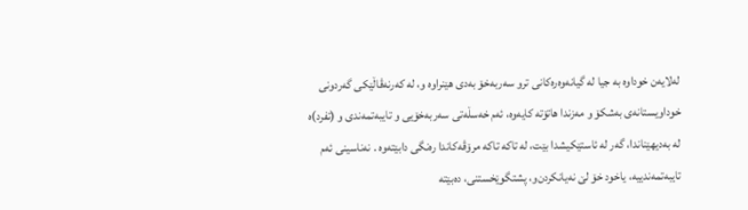له‌لایه‌ن خوداوه‌ به‌ جیا له‌ گیانه‌وه‌ره‌كانی‌ تر‌و سه‌ربه‌خۆ به‌دی‌ هێنراوه‌ ‌و، له‌ كه‌رنه‌ڤاڵێكی‌ گه‌ردونی‌ خوداویستانه‌ی‌ به‌شكۆ ‌و مه‌زندا هاتۆته‌ كایه‌وه‌، ئه‌م خه‌سڵه‌تی‌ سه‌ربه‌خۆیی ‌و تایبه‌تمه‌ندی‌ ‌و (تفرد)ه‌ له‌ به‌دیهێناندا، گه‌ر له‌ ئاستێكیشدا بێت، له‌ تاكه‌ تاكه‌ مرۆڤه‌كاندا ره‌نگی‌ دابێته‌وه‌ . نه‌ناسینی‌ ئه‌م تایبه‌تمه‌ندییه‌، یاخود خۆ لێ‌ نه‌یانكردن‌و، پشتگوێخستنی، ده‌بێته‌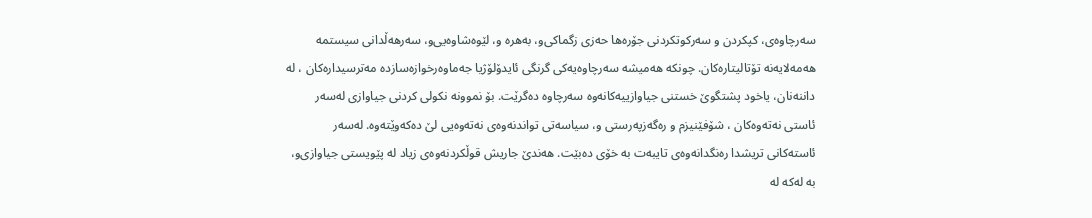سه‌رچاوه‌ی‌، كپكردن ‌و سه‌ركوتكردنی‌ جۆره‌ها حه‌زی‌ زگماكی‌‌و، به‌هره‌ ‌و، لێوه‌شاوه‌یی‌و، سه‌رهه‌ڵدانی‌ سیستمه‌ هه‌مه‌لایه‌نه‌ تۆتالیتاره‌كان. چونكه‌ هه‌میشه‌ سه‌رچاوه‌یه‌كی‌ گرنگی‌ ئایدۆلۆژیا جه‌ماوه‌رخوازه‌سازده‌ مه‌ترسیداره‌كان ، له‌ داننه‌نان، یاخود پشتگوێ‌ خستنی‌ جیاوازییه‌كانه‌وه‌ سه‌رچاوه‌ ده‌گرێت. بۆ نموونه‌ نكولی‌ كردنی‌ جیاوازی‌ له‌سه‌ر ئاستی‌ نه‌ته‌وه‌كان ، شۆفێنیزم ‌و ره‌گه‌زپه‌رستی‌ ‌و، سیاسه‌تی‌ تواندنه‌وه‌ی‌ نه‌ته‌وه‌یی لێ‌ ده‌كه‌وێته‌وه‌. له‌سه‌ر ئاسته‌كانی‌ تریشدا ره‌نگدانه‌وه‌ی‌ تایبه‌ت به‌ خۆی‌ ده‌بێت. هه‌ندێ‌ جاریش قوڵكردنه‌وه‌ی‌ زیاد له‌ پێویستی‌ جیاوازی‌‌و، به‌ له‌كه‌ له‌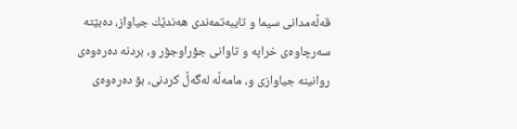قه‌ڵه‌مدانی‌ سیما ‌و تایبه‌تمه‌ندی‌ هه‌ندێك جیاواز، ده‌بێته‌ سه‌رچاوه‌ی‌ خراپه‌ ‌و تاوانی‌ جۆراوجۆر ‌و، بردنه‌ ده‌ره‌وه‌ی‌ روانینه‌ جیاوازی‌ ‌و، مامه‌ڵه‌ له‌گه‌ڵ‌ كردنی‌، بۆ ده‌ره‌وه‌ی‌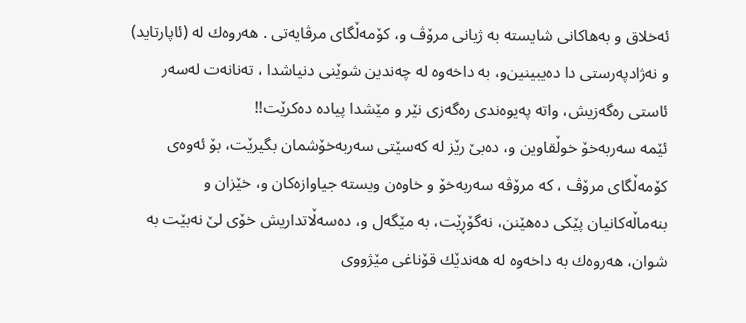ئه‌خلاق ‌و به‌هاكانی‌ شایسته‌ به‌ ژیانی‌ مرۆڤ ‌و، كۆمه‌ڵگای‌ مرڤایه‌تی‌ . هه‌روه‌ك له‌ (ئاپارتاید) و نه‌ژادپه‌رستی‌ دا ده‌یبینین‌و، به‌ داخه‌وه‌ له‌ چه‌ندین شوێنی‌ دنیاشدا ، ته‌نانه‌ت له‌سه‌ر ئاستی‌ ره‌گه‌زیش، واته‌ په‌یوه‌ندی‌ ره‌گه‌زی‌ نێر ‌و مێشدا پیاده‌ ده‌كرێت!!
ئێمه‌ سه‌ربه‌خۆ خوڵقاوین ‌و، ده‌بێ‌ رێز له‌ كه‌سێتی‌ سه‌ربه‌خۆشمان بگیرێت، بۆ ئه‌وه‌ی‌ كۆمه‌ڵگای‌ مرۆڤ ، كه‌ مرۆڤه‌ سه‌ربه‌خۆ ‌و خاوه‌ن ویسته‌ جیاوازه‌كان ‌و، خێزان ‌و بنه‌ماڵه‌كانیان پێكی‌ ده‌هێنن، نه‌گۆڕێت، به‌ مێگه‌ل ‌و، ده‌سه‌ڵاتداریش خۆی‌ لێ‌ نه‌بێت به‌ شوان، هه‌روه‌ك به‌ داخه‌وه‌ له‌ هه‌ندێك قۆناغی‌ مێژووی‌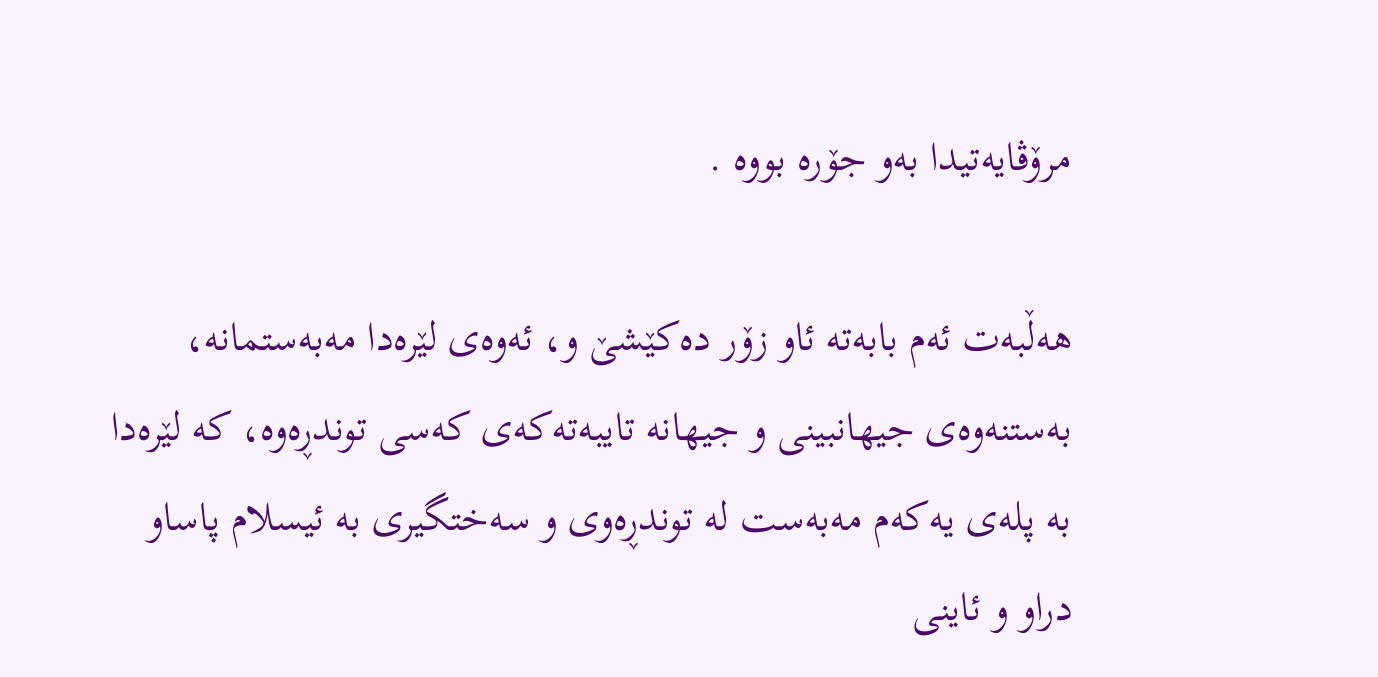مرۆڤایه‌تیدا به‌و جۆره‌ بووه‌ .

هه‌ڵبه‌ت ئه‌م بابه‌ته‌ ئاو زۆر ده‌كێشێ‌ ‌و، ئه‌وه‌ی‌ لێره‌دا مه‌به‌ستمانه‌، به‌ستنه‌وه‌ی‌ جیهانبینی‌ ‌و جیهانه‌ تایبه‌ته‌كه‌ی‌ كه‌سی توندڕه‌وه‌، كه‌ لێره‌دا به‌ پله‌ی‌ یه‌كه‌م مه‌به‌ست له‌ توندڕه‌وی‌ ‌و سه‌ختگیری‌ به‌ ئیسلام پاساو دراو و ئاینی‌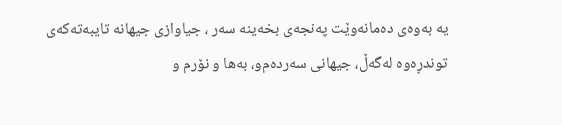یه‌ به‌وه‌ی‌ ده‌مانه‌وێت په‌نجه‌ی‌ بخه‌ینه‌ سه‌ر ، جیاوازی‌ جیهانه‌ تایبه‌ته‌كه‌ی‌ توندڕه‌وه‌ له‌گه‌ڵ‌، جیهانی‌ سه‌رده‌م‌و، به‌ها ‌و نۆرم ‌و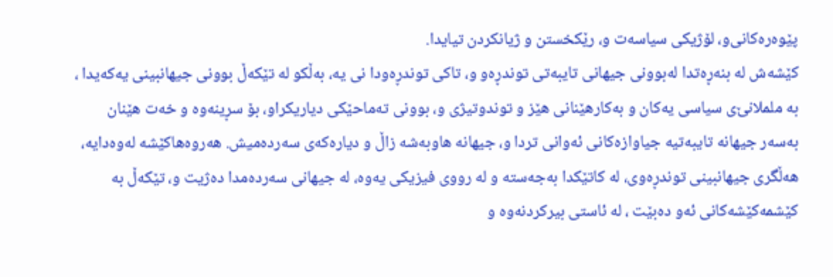پێوه‌ره‌كانی‌‌و، لۆژیكی‌ سیاسه‌ت ‌و، رێكخستن ‌و ژیانكردن تیایدا.
كێشه‌ش له‌ بنه‌ڕه‌تدا له‌بوونی‌ جیهانی‌ تایبه‌تی‌ توندڕه‌و ‌و، تاكی‌ توندڕه‌ودا نی‌ یه‌، به‌ڵكو له‌ تێكه‌ڵ‌ بوونی‌ جیهانبینی‌ یه‌كه‌یدا ، به‌ ململانێ‌ی‌ سیاسی یه‌كان ‌و به‌كارهێنانی‌ هێز ‌و توندوتیژی‌ ‌و، بوونی‌ ته‌ماحێكی‌ دیاریكرا‌و، بۆ سڕینه‌وه‌ ‌و خه‌ت هێنان به‌سه‌ر جیهانه‌ تایبه‌تیه‌ جیاوازه‌كانی‌ ئه‌وانی‌ تردا ‌و، جیهانه‌ هاوبه‌شه‌ زاڵ‌ ‌و دیاره‌كه‌ی‌ سه‌رده‌میش. هه‌روه‌هاكێشه‌ له‌وه‌دایه‌، هه‌ڵگری‌ جیهانبینی‌ توندڕه‌وی‌، له‌ كاتێكدا به‌جه‌سته‌ ‌و له‌ رووی‌ فیزیكی‌ یه‌وه‌، له‌ جیهانی‌ سه‌رده‌مدا ده‌ژیت ‌و، تێكه‌ڵ‌ به‌ كێشمه‌كێشه‌كانی‌ ئه‌و ده‌بێت ، له‌ ئاستی‌ بیركردنه‌وه‌ ‌و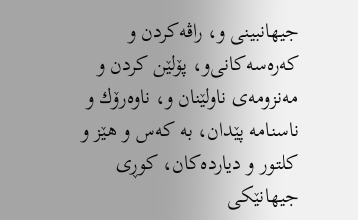جیهانبینی‌ ‌و، راڤه‌كردن ‌و كه‌ره‌سه‌كانی‌‌و، پۆلێن كردن ‌و مه‌نزومه‌ی‌ ناولێنان ‌و، ناوه‌رۆك ‌و ناسنامه‌ پێدان، به‌ كه‌س ‌و هێز ‌و كلتور ‌و دیارده‌كان، كوڕی‌ جیهانێكی‌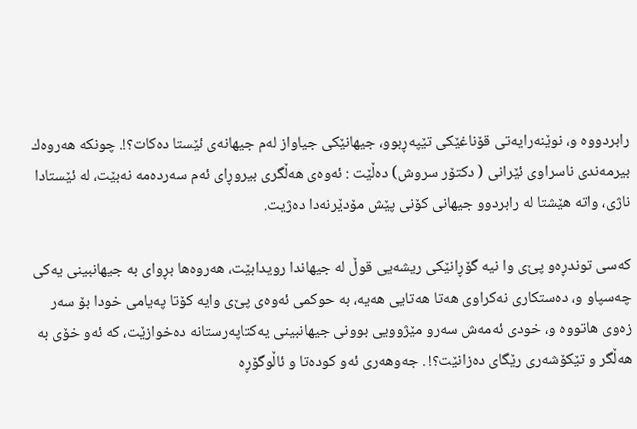رابردووه‌ ‌و، نوێنه‌رایه‌تی‌ قۆناغێكی‌ تێپه‌ڕبوو، جیهانێكی‌ جیاواز له‌م جیهانه‌ی‌ ئێستا ده‌كات؟!. چونكه‌ هه‌روه‌ك بیرمه‌ندی‌ ناسراوی‌ ئێرانی‌ ( دكتۆر سروش) ده‌ڵێت : ئه‌وه‌ی‌ هه‌ڵگری‌ بیروڕای‌ ئه‌م سه‌رده‌مه‌ نه‌بێت، له‌ ئێستادا ناژی‌، واته‌ هێشتا له‌ رابردوو جیهانی‌ كۆنی‌ پێش مۆدێرنه‌دا ده‌ژیت.

كه‌سی توندڕه‌و پێ‌ی‌ وا نیه‌ گۆڕانێكی‌ ریشه‌یی قوڵ‌ له‌ جیهاندا رویدابێت، هه‌روه‌ها بڕوای‌ به‌ جیهانبینی‌ یه‌كی‌ چه‌سپاو ‌و، ده‌ستكاری‌ نه‌كراوی‌ هه‌تا هه‌تایی هه‌یه‌، به‌ حوكمی‌ ئه‌وه‌ی‌ پێ‌ی‌ وایه‌ كۆتا په‌یامی‌ خودا بۆ سه‌ر زه‌وی‌ هاتووه‌ ‌و، خودی‌ ئه‌مه‌ش سه‌رو مێژوویی بوونی‌ جیهانبینی‌ یه‌كتاپه‌رستانه‌ ده‌خوازێت، كه‌ ئه‌و خۆی‌ به‌ هه‌ڵگر ‌و تێكۆشه‌ری رێگای‌ ده‌زانێت؟! . جه‌وهه‌ری‌ ئه‌و كوده‌تا ‌و ئاڵوگۆڕه‌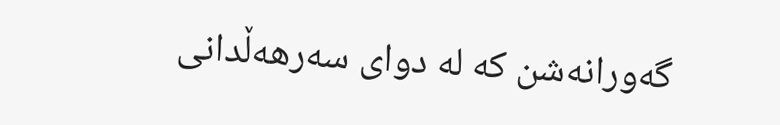گه‌ورانه‌شن كه‌ له‌ دوای‌ سه‌رهه‌ڵدانی‌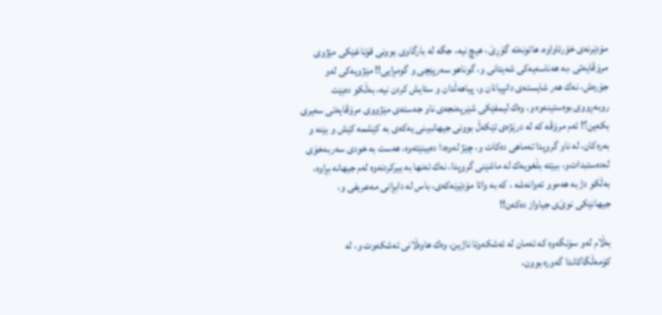مۆدێرنه‌ی‌ خۆرئاواوه‌، هاتونه‌ته‌ گۆڕێ‌ ، هیچ نیه‌، جگه‌ له‌ بارگاوی‌ بوونی‌ قۆناغێكی‌ مێژوی‌ مرۆڤایه‌تی‌ ،به‌ هه‌ناسه‌یه‌كی‌ شه‌یتانی‌ ‌و، گوناهو سه‌رپێچی‌ ‌و گومڕایی!! مێژویه‌كی‌ له‌و جۆره‌ش، نه‌ك هه‌ر شایسته‌ی‌ دانپیانان ‌و، پیاهه‌ڵدان ‌و ستایش كردن نیه‌، به‌ڵكو ده‌بێت روبه‌ڕووی‌ بوه‌ستینه‌وه‌ ‌و، وه‌ك لیمفێكی‌ شێرپه‌نجه‌ی‌ ناو جه‌سته‌ی‌ مێژووی‌ مرۆڤایه‌تی‌ سه‌یری‌ بكه‌ین؟! ئه‌م مرۆڤه‌ كه‌ له‌ درێژه‌ی‌ تێكه‌ڵ‌ بوونی‌ جیهانبینی‌ یه‌كه‌ی‌ به‌ كێشمه‌ كێش ‌و بێنه‌ ‌و به‌ره‌كان، له‌ ناو گروپدا ته‌ماهی‌ ده‌كات ‌و، چێژ له‌وه‌دا ده‌بینێته‌وه‌، هه‌ست به‌ خودی‌ سه‌ربه‌خۆی له‌ده‌ستبدات‌و، ببێته‌ بڵغویه‌ك له‌ ماشێنی‌ گروپدا، نه‌ك ته‌نها به‌ بیركردنه‌وه‌ له‌م جیهانه‌ بڕاوه‌، به‌ڵكو دژ به‌ هه‌موو ئه‌وانه‌شه‌ ، كه‌ به‌ واتا مۆدێرنه‌كه‌ی‌، باس له‌ دابڕانی‌ مه‌عریفی‌ ‌و، جیهانێكی‌ نوێ‌ی‌ جیاواز ده‌كه‌ن!!

به‌ڵام له‌و سۆنگه‌وه‌ كه‌ ئه‌مان له‌ ئه‌شكه‌وتا ناژین، وه‌ك هاوه‌ڵانی‌ ئه‌شكه‌وت ‌و، له‌ كۆمه‌ڵگاكاندا گه‌وره‌ بوون،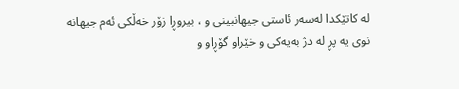له‌ كاتێكدا له‌سه‌ر ئاستی‌ جیهانبینی‌ ‌و ، بیروڕا زۆر خه‌ڵكی‌ ئه‌م جیهانه‌ نوی‌ یه‌ پڕ له‌ دژ به‌یه‌كی‌ ‌و خێرا‌و گۆڕاو ‌و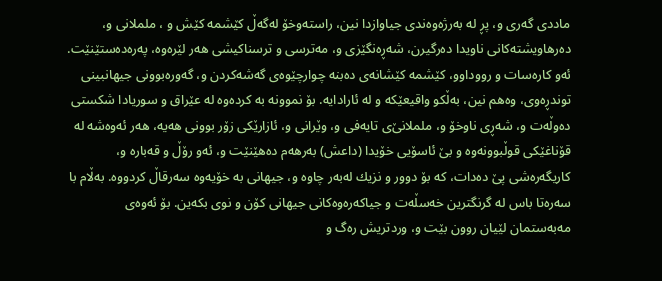ماددی‌ گه‌ری‌ ‌و، پڕ له‌ به‌رژه‌وه‌ندی‌ جیاوازدا نین، راسته‌وخۆ له‌گه‌ڵ‌ كێشمه‌ كێش ‌و ، ململانی‌ ‌و، ده‌رهاویشته‌كانی‌ ناویدا ده‌رگیرن، شه‌ڕه‌نگێزی‌ ‌و، مه‌ترسی و ترسناكیشی هه‌ر لێره‌وه‌، په‌ره‌ده‌ستێنێت. ئه‌و كاره‌سات ‌و رووداوو، كێشمه‌ كێشانه‌ی‌ ده‌بنه‌ چوارچێوه‌ی‌ گه‌شه‌كردن ‌و، گه‌وره‌بوونی‌ جیهانبینی‌ توندڕه‌وی‌، وه‌هم نین، به‌ڵكو واقیعێكه‌ ‌و له‌ ئارادایه‌. بۆ نموونه‌ به‌ كرده‌وه‌ له‌ عێراق ‌و سوریادا شكستی‌ ده‌وڵه‌ت ‌و، شه‌ڕی‌ ناوخۆ ‌و، ململانێ‌ی‌ تایه‌فی‌ ‌و، وێرانی‌ ‌و، ئازارێكی‌ زۆر بوونی‌ هه‌یه‌، هه‌ر ئه‌وه‌شه‌ له‌ قۆناغێكی‌ قوڵبوونه‌وه‌ ‌و بێ‌ ئاسۆیی خۆیدا (داعش) به‌رهه‌م ده‌هێنێت ‌و، ئه‌و رۆڵ‌ ‌و قه‌باره‌ ‌و، كاریگه‌ره‌شی پێ‌ ده‌دات، كه‌ بۆ دوور و نزیك له‌به‌ر چاوه‌ ‌و، جیهانی‌ به‌ خۆیه‌وه‌ سه‌رقاڵ‌ كردووه‌. به‌ڵام با سه‌ره‌تا باس له‌ گرنگترین خه‌سڵه‌ت ‌و جیاكه‌ره‌وه‌كانی‌ جیهانی‌ كۆن ‌و نوی‌ بكه‌ین. بۆ ئه‌وه‌ی‌ مه‌به‌ستمان لێیان روون بێت ‌و، وردتریش ره‌گ ‌و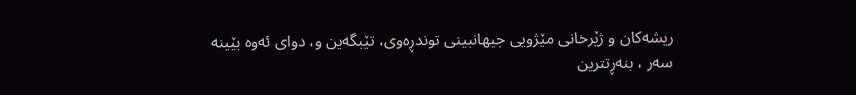ریشه‌كان ‌و ژێرخانی‌ مێژویی جیهانبینی‌ توندڕه‌وی‌، تێبگه‌ین ‌و، دوای‌ ئه‌وه‌ بێینه‌ سه‌ر ، بنه‌ڕتترین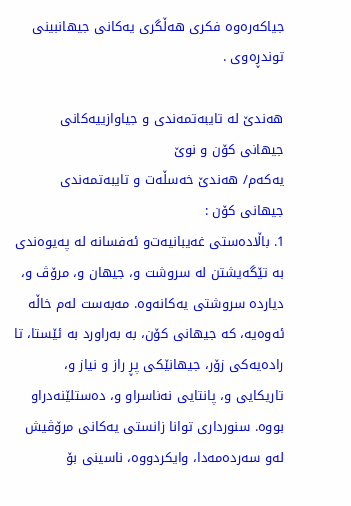جیاكه‌ره‌وه‌ فكری‌ هه‌ڵگری‌ یه‌كانی‌ جیهانبینی‌ توندڕه‌وی‌ .

هه‌ندێ‌ له‌ تایبه‌تمه‌ندی‌ ‌و جیاوازییه‌كانی‌
جیهانی‌ كۆن و نوێ‌
یه‌كه‌م/ هه‌ندێ‌ خه‌سڵه‌ت ‌و تایبه‌تمه‌ندی‌ جیهانی‌ كۆن :
1. باڵاده‌ستی‌ غه‌یبانیه‌ت‌و ئه‌فسانه‌ له‌ په‌یوه‌ندی‌ به‌ تێگه‌یشتن له‌ سروشت ‌و، جیهان ‌و، مرۆڤ ‌و، دیارده‌ سروشتی‌ یه‌كانه‌وه‌. مه‌به‌ست له‌م خاڵه‌ ئه‌وه‌یه‌، كه‌ جیهانی‌ كۆن، به‌ به‌راورد به‌ ئێستا، تا راده‌یه‌كی‌ زۆر، جیهانێكی‌ پڕ راز و نیاز ‌و، تاریكایی ‌و، پانتایی نه‌ناسراو ‌و، ده‌ستلێنه‌دراو بووه‌. سنورداری‌ توانا زانستی‌ یه‌كانی‌ مرۆڤیش له‌و سه‌رده‌مه‌دا، وایكردووه‌، ناسینی‌ بۆ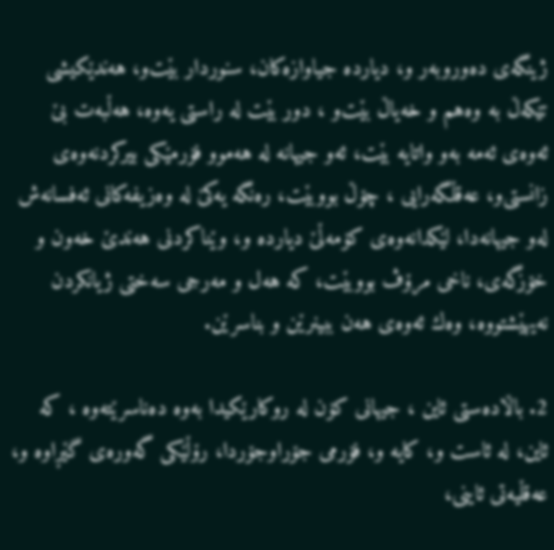ژینگه‌ی‌ ده‌وروبه‌ر ‌و، دیارده‌ جیاوازه‌كان، سنوردار بێت‌و، هه‌ندێكیشی تێكه‌ڵ‌ به‌ وه‌هم ‌و خه‌یاڵ‌ بێت‌و ، دور بێت له‌ راستی‌ یه‌وه‌، هه‌ڵبه‌ت بێ‌ ئه‌وه‌ی‌ ئه‌مه‌ به‌و واتایه‌ بێت، ئه‌و جیهانه‌ له‌ هه‌موو فۆرمێكی‌ بیركردنه‌وه‌ی‌ زانستی‌‌و، عه‌قڵگه‌رایی ، چۆڵ‌ بووبێت، ره‌نگه‌ یه‌كێ‌ له‌ وه‌زیفه‌كانی‌ ئه‌فسانه‌ش له‌و جیهانه‌دا، لێكدانه‌وه‌ی‌ كۆمه‌ڵێ‌ دیارده‌ ‌و، وێناكردنی‌ هه‌ندێ‌ خه‌ون ‌و خۆزگه‌ی‌، ناخی‌ مرۆڤ بووبێت، كه‌ هه‌ل ‌و مه‌رجی‌ سه‌ختی‌ ژیانكردن نه‌یهێشتووه‌، وه‌ك ئه‌وه‌ی‌ هه‌ن ببینرێن ‌و بناسرێن.

2. باڵاده‌ستی‌ ئاین ، جیهانی‌ كۆن له‌ روكارێكیدا به‌وه‌ ده‌ناسرێته‌وه‌ ، كه‌ ئاین، له‌ ئاست ‌و، كایه‌ ‌و، فۆرمی‌ جۆراوجۆردا، رۆڵێكی‌ گه‌وره‌ی‌ گێڕاوه‌ ‌و، عه‌قڵیه‌تی‌ ئاینی‌،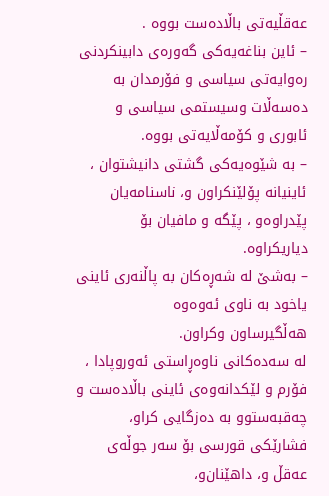عه‌قڵیه‌تی‌ باڵاده‌ست بووه‌ .
– ئاین بناغه‌یه‌كی‌ گه‌وره‌ی‌ دابینكردنی‌ ره‌وایه‌تی‌ سیاسی ‌و فۆرمدان به‌ ده‌سه‌ڵات ‌وسیستمی‌ سیاسی ‌و ئابوری‌ ‌و كۆمه‌ڵایه‌تی‌ بووه‌.
– به‌ شێوه‌یه‌كی‌ گشتی‌ دانیشتوان ، ئاینیانه‌ پۆلێنكراون ‌و، ناسنامه‌یان پێدراوه‌‌و ، پێگه‌ ‌و مافیان بۆ دیاریكراوه‌.
– به‌شێ‌ له‌ شه‌ڕه‌كان به‌ پاڵنه‌ری‌ ئاینی‌ یاخود به‌ ناوی‌ ئه‌وه‌وه‌ هه‌ڵگیرساون ‌وكراون.
له‌ سه‌ده‌كانی‌ ناوه‌ڕاستی‌ ئه‌وروپادا ، فۆرم ‌و لێكدانه‌وه‌ی‌ ئاینی‌ باڵاده‌ست ‌و چه‌قبه‌ستوو به‌ ده‌زگایی كراو، فشارێكی‌ قورسی بۆ سه‌ر جوڵه‌ی‌ عه‌قڵ‌ ‌و، داهێنان‌و،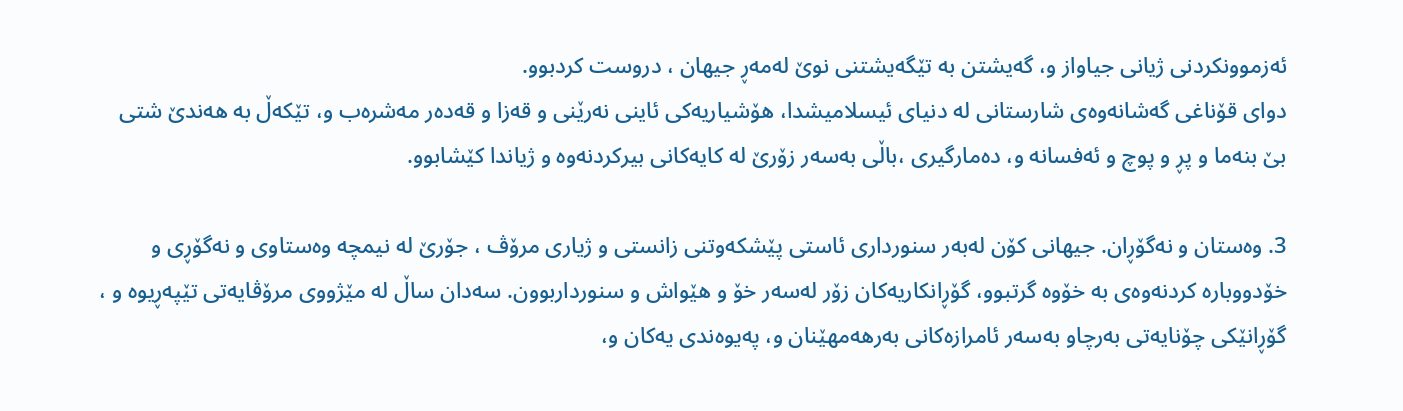ئه‌زموونكردنی‌ ژیانی‌ جیاواز ‌و، گه‌یشتن به‌ تێگه‌یشتنی‌ نوێ‌ له‌مه‌ڕ جیهان ، دروست كردبوو.
دوای‌ قۆناغی‌ گه‌شانه‌وه‌ی‌ شارستانی‌ له‌ دنیای‌ ئیسلامیشدا، هۆشیاریه‌كی‌ ئاینی‌ نه‌رێنی‌ و قه‌زا ‌و قه‌ده‌ر مه‌شره‌ب ‌و، تێكه‌ڵ‌ به‌ هه‌ندێ‌ شتی‌ بێ‌ بنه‌ما ‌و پڕ ‌و پوچ ‌و ئه‌فسانه‌ ‌و، ده‌مارگیری‌ ،باڵی‌ به‌سه‌ر زۆرێ‌ له‌ كایه‌كانی‌ بیركردنه‌وه‌ ‌و ژیاندا كێشابوو.

3. وه‌ستان ‌و نه‌گۆڕان. جیهانی‌ كۆن له‌به‌ر سنورداری‌ ئاستی‌ پێشكه‌وتنی‌ زانستی‌ ‌و ژیاری‌ مرۆڤ ، جۆرێ‌ له‌ نیمچه‌ وه‌ستاوی‌ ‌و نه‌گۆڕی‌ ‌و خۆدووباره‌ كردنه‌وه‌ی‌ به‌ خۆوه‌ گرتبوو، گۆڕانكاریه‌كان زۆر له‌سه‌ر خۆ و هێواش ‌و سنورداربوون. سه‌دان ساڵ‌ له‌ مێژووی‌ مرۆڤایه‌تی‌ تێپه‌ڕیوه‌ و ، گۆڕانێكی‌ چۆنایه‌تی‌ به‌رچاو به‌سه‌ر ئامرازه‌كانی‌ به‌رهه‌مهێنان ‌و، په‌یوه‌ندی‌ یه‌كان ‌و،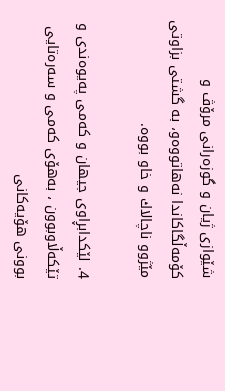شێوازی‌ ژیان ‌و گوزه‌رانی‌ مرۆڤ ‌و كۆمه‌ڵگاكاندا نه‌هاتووه‌‌و، به‌ گشتی‌ بزاوتی‌ مێژوو ناچالاك ‌و خاو بووه‌.

4. لێكدابڕاوی‌ جیهان ‌و كه‌می‌ په‌یوه‌ندی‌ ‌و تێكه‌ڵاوبوون ، به‌هۆی‌ كه‌می‌ ‌و سه‌ره‌تایی بوونی‌ هۆیه‌كانی‌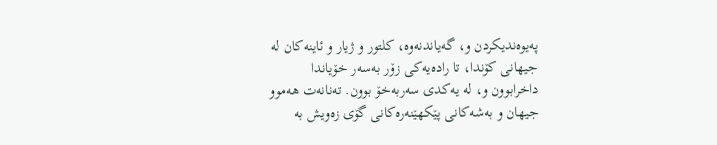په‌یوه‌ندیكردن ‌و، گه‌یاندنه‌وه‌، كلتور ‌و ژیار ‌و ئاینه‌كان له‌ جیهانی‌ كۆندا، تا راده‌یه‌كی‌ زۆر به‌سه‌ر خۆیاندا داخرابوون ‌و، له‌ یه‌كدی‌ سه‌ربه‌خۆ بوون. ته‌نانه‌ت هه‌موو جیهان ‌و به‌شه‌كانی‌ پێكهێنه‌ره‌كانی‌ گۆی‌ زه‌ویش به‌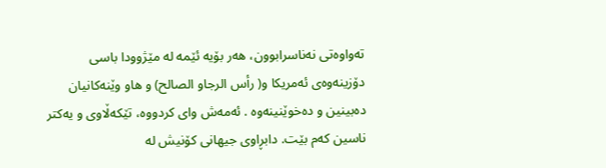ته‌واوه‌تی‌ نه‌ناسرابوون، هه‌ر بۆیه‌ ئێمه‌ له‌ مێژوودا باسی دۆزینه‌وه‌ی‌ ئه‌مریكا ‌و( رأس الرجا‌و الصالح) و هاو وێنه‌كانیان ده‌بینین ‌و ده‌خوێنینه‌وه‌ . ئه‌مه‌ش وای‌ كردووه‌، تێكه‌ڵاوی‌ ‌و یه‌كتر ناسین كه‌م بێت. دابڕاوی‌ جیهانی‌ كۆنیش له‌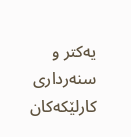یه‌كتر ‌و سنه‌رداری‌ كارلێكه‌كان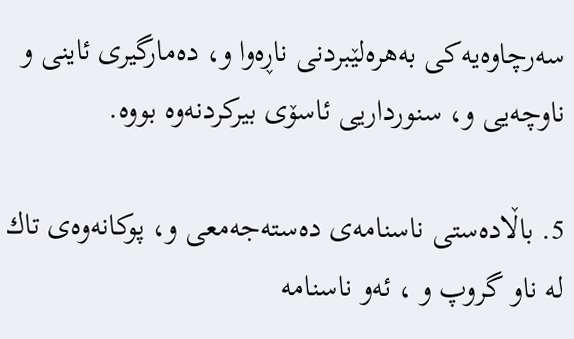سه‌رچاوه‌یه‌كی‌ به‌هره‌لێبردنی‌ ناڕه‌وا ‌و، ده‌مارگیری‌ ئاینی‌ ‌و ناوچه‌یی ‌و، سنورداریی ئاسۆی‌ بیركردنه‌وه‌ بووه‌.

5. باڵاده‌ستی‌ ناسنامه‌ی‌ ده‌سته‌جه‌معی‌ ‌و، پوكانه‌وه‌ی‌ تاك له‌ ناو گروپ ‌و ، ئه‌و ناسنامه‌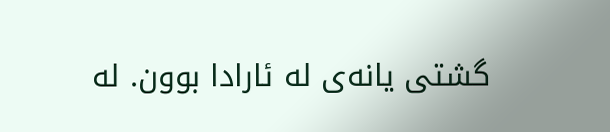گشتی‌ یانه‌ی‌ له‌ ئارادا بوون. له‌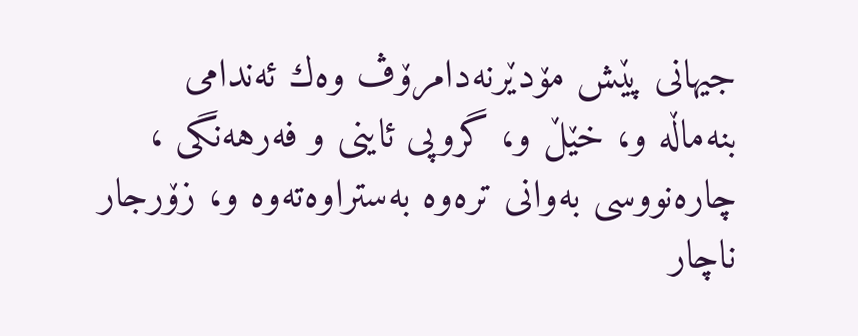جیهانی‌ پێش مۆدێرنه‌دامرۆڤ وه‌ك ئه‌ندامی‌ بنه‌ماڵه‌ ‌و، خێڵ‌ ‌و، گروپی‌ ئاینی‌ ‌و فه‌رهه‌نگی‌ ، چاره‌نووسی به‌وانی‌ تره‌وه‌ به‌ستراوه‌ته‌وه‌ ‌و، زۆرجار ناچار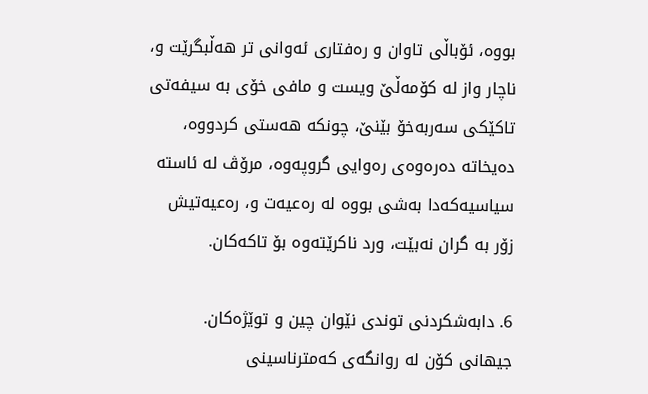بووه‌، ئۆباڵی‌ تاوان ‌و ره‌فتاری‌ ئه‌وانی‌ تر هه‌ڵبگرێت ‌و، ناچار واز له‌ كۆمه‌ڵێ‌ ویست ‌و مافی‌ خۆی‌ به‌ سیفه‌تی‌ تاكێكی‌ سه‌ربه‌خۆ بێنێ‌، چونكه‌ هه‌ستی‌ كردووه‌، ده‌یخاته‌ ده‌ره‌وه‌ی‌ ره‌وایی گروپه‌وه‌، مرۆڤ له‌ ئاسته‌ سیاسیه‌كه‌دا به‌شی‌ بووه‌ له‌ ره‌عیه‌ت ‌و، ره‌عیه‌تیش زۆر به‌ گران نه‌بێت، ورد ناكرێته‌وه‌ بۆ تاكه‌كان.

6. دابه‌شكردنی‌ توندی‌ نێوان چین ‌و توێژه‌كان. جیهانی‌ كۆن له‌ روانگه‌ی‌ كه‌مترناسینی‌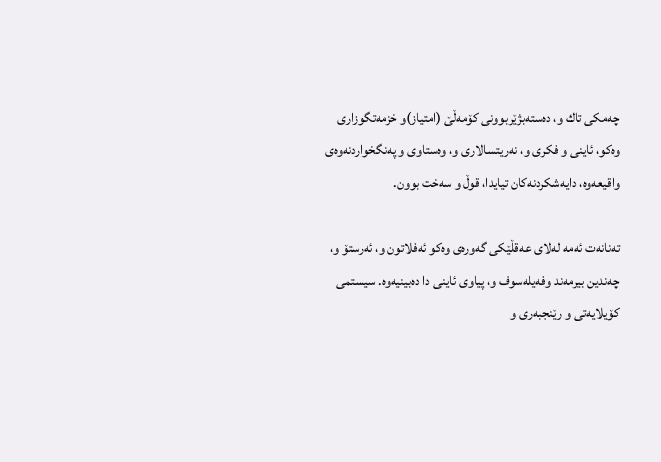چه‌مكی‌ تاك ‌و، ده‌سته‌بژێربوونی‌ كۆمه‌ڵێ‌ (امتیاز)و خزمه‌تگوزاری‌ وه‌كو، ئاینی‌ ‌و فكری‌ ‌و، نه‌ریتسالاری‌ ‌و، وه‌ستاوی‌ ‌و په‌نگخواردنه‌وه‌ی‌ واقیعه‌وه‌، دایه‌شكردنه‌كان تیایدا، قوڵ‌ ‌و سه‌خت بوون.

ته‌نانه‌ت ئه‌مه‌ له‌لای‌ عه‌قڵێكی‌ گه‌وره‌ی‌ وه‌كو ئه‌فلاتون ‌و، ئه‌رستۆ ‌و، چه‌ندین بیرمه‌ند ‌وفه‌یله‌سوف ‌و، پیاوی‌ ئاینی دا ده‌بینیه‌وه‌. سیستمی‌ كۆیلایه‌تی‌ ‌و رێنجبه‌ری‌ و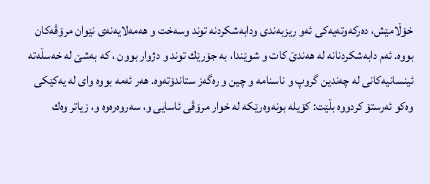خۆڵامێش، ده‌ركه‌وته‌یه‌كی‌ ئه‌و ریزبه‌ندی‌ ‌ودابه‌شكردنه‌ توند ‌وسه‌خت ‌و هه‌مه‌لایه‌نه‌ی‌ نێوان مرۆڤه‌كان بووه‌. ئه‌م دابه‌شكردنانه‌ له‌ هه‌ندێ‌ كات ‌و شوێندا، به‌ جۆرێك توند ‌و دژوار بوون ، كه‌ به‌شێ‌ له‌ خه‌سڵه‌ته‌ ئینسانیه‌كانی‌ له‌ چه‌ندین گروپ ‌و ناسنامه‌ ‌و چین ‌و ره‌گه‌ز ستاندۆته‌وه‌. هه‌ر ئه‌مه‌ بووه‌ وای‌ له‌ یه‌كێكی‌ وه‌كو ئه‌رستۆ كردووه‌ بڵێت: كۆیله‌ بونه‌وه‌رێكه‌ له‌ خوار مرۆڤی‌ ئاسایی ‌و، سه‌روه‌ره‌وه‌ ‌و، زیاتر وه‌ك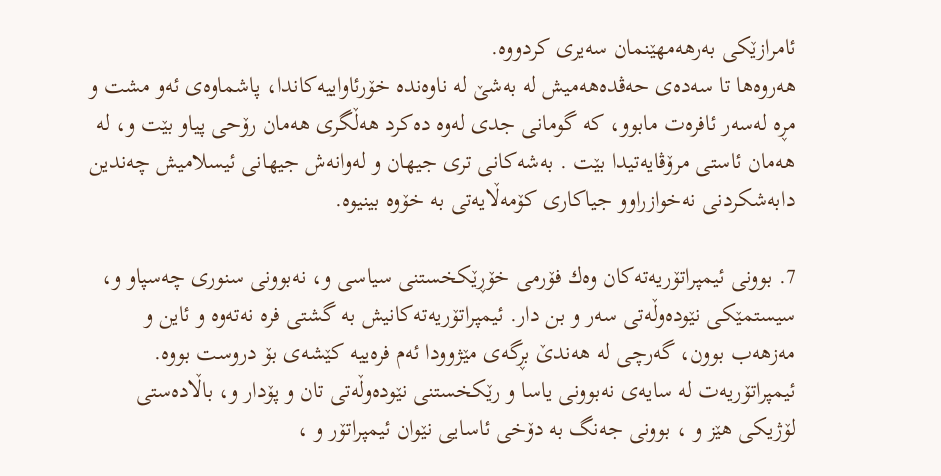ئامرازێكی‌ به‌رهه‌مهێنمان سه‌یری‌ كردووه‌.
هه‌روه‌ها تا سه‌ده‌ی‌ حه‌ڤده‌هه‌میش له‌ به‌شێ‌ له‌ ناوه‌نده‌ خۆرئاواییه‌كاندا، پاشماوه‌ی‌ ئه‌و مشت ‌و مڕه‌ له‌سه‌ر ئافره‌ت مابوو، كه‌ گومانی‌ جدی‌ له‌وه‌ ده‌كرد هه‌ڵگری‌ هه‌مان رۆحی‌ پیاو بێت ‌و، له‌ هه‌مان ئاستی‌ مرۆڤایه‌تیدا بێت . به‌شه‌كانی‌ تری‌ جیهان ‌و له‌وانه‌ش جیهانی‌ ئیسلامیش چه‌ندین دابه‌شكردنی‌ نه‌خوازراوو جیاكاری‌ كۆمه‌ڵایه‌تی‌ به‌ خۆوه‌ بینیوه‌.

7. بوونی‌ ئیمپراتۆریه‌ته‌كان وه‌ك فۆرمی‌ خۆڕێكخستنی‌ سیاسی ‌و، نه‌بوونی‌ سنوری‌ چه‌سپاو ‌و، سیستمێكی‌ نێوده‌وڵه‌تی‌ سه‌ر ‌و بن دار. ئیمپراتۆریه‌ته‌كانیش به‌ گشتی‌ فره‌ نه‌ته‌وه‌ ‌و ئاین ‌و مه‌زهه‌ب بوون، گه‌رچی‌ له‌ هه‌ندێ‌ بڕگه‌ی‌ مێژوودا ئه‌م فره‌ییه‌ كێشه‌ی‌ بۆ دروست بووه‌. ئیمپراتۆریه‌ت له‌ سایه‌ی‌ نه‌بوونی‌ یاسا ‌و رێكخستنی‌ نێوده‌وڵه‌تی‌ تان ‌و پۆدار ‌و، باڵاده‌ستی‌ لۆژیكی‌ هێز ‌و ، بوونی‌ جه‌نگ به‌ دۆخی‌ ئاسایی نێوان ئیمپراتۆر ‌و ،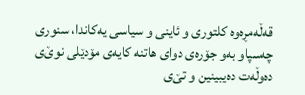قه‌ڵه‌مڕه‌وه‌ كلتوری‌ ‌و ئاینی‌ ‌و سیاسی یه‌كاندا، سنوری‌ چه‌سپاو به‌و جۆره‌ی‌ دوای‌ هاتنه‌ كایه‌ی‌ مۆدێلی‌ نوێ‌ی‌ ده‌وڵه‌ت ده‌یبینین ‌و تێ‌ی‌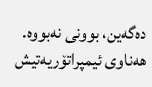ده‌گه‌ین، بوونی‌ نه‌بووه‌. هه‌ناوی‌ ئیمپراتۆریه‌تیش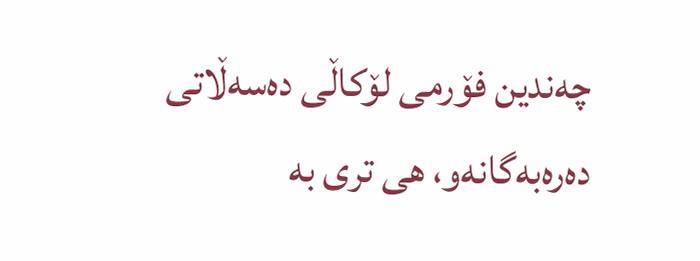چه‌ندین فۆرمی‌ لۆكاڵی‌ ده‌سه‌ڵاتی‌ ده‌ره‌به‌گانه‌‌و، هی‌ تری‌ به‌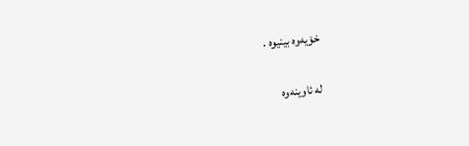خۆیه‌وه‌ بینیوه‌ .

له‌ ئاوینه‌وه‌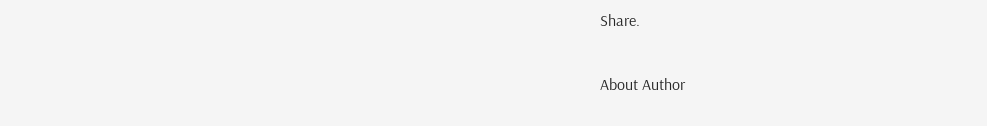Share.

About Author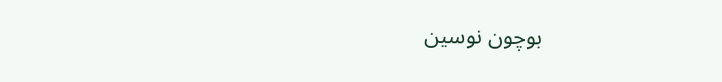بوچون نوسین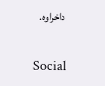داخراوە.

Social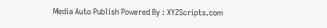Media Auto Publish Powered By : XYZScripts.com